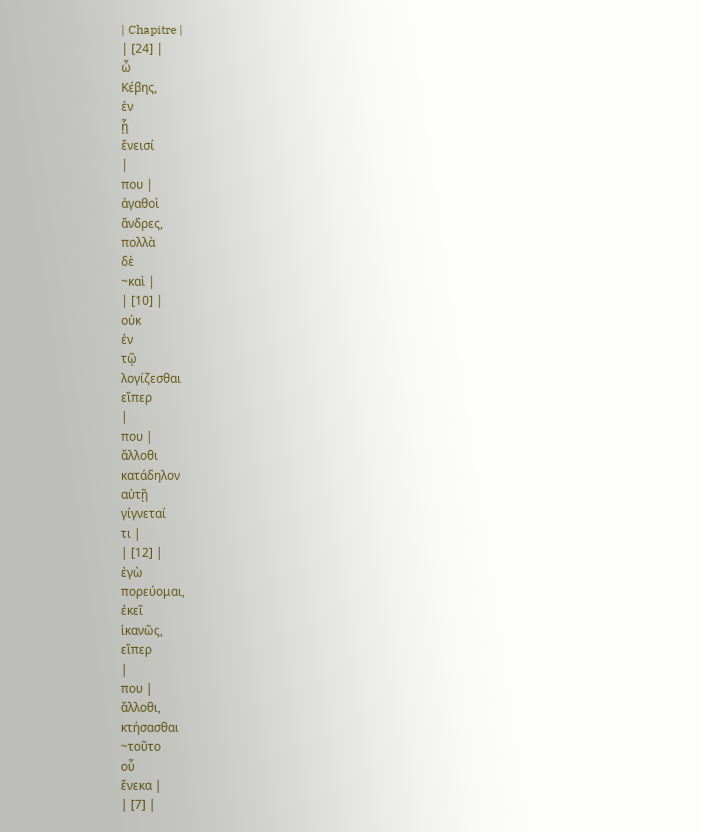| Chapitre |
| [24] |
ὦ
Κέβης,
ἐν
ᾗ
ἔνεισί
|
που |
ἀγαθοὶ
ἄνδρες,
πολλὰ
δὲ
~καὶ |
| [10] |
οὐκ
ἐν
τῷ
λογίζεσθαι
εἴπερ
|
που |
ἄλλοθι
κατάδηλον
αὐτῇ
γίγνεταί
τι |
| [12] |
ἐγὼ
πορεύομαι,
ἐκεῖ
ἱκανῶς,
εἴπερ
|
που |
ἄλλοθι,
κτήσασθαι
~τοῦτο
οὗ
ἕνεκα |
| [7] |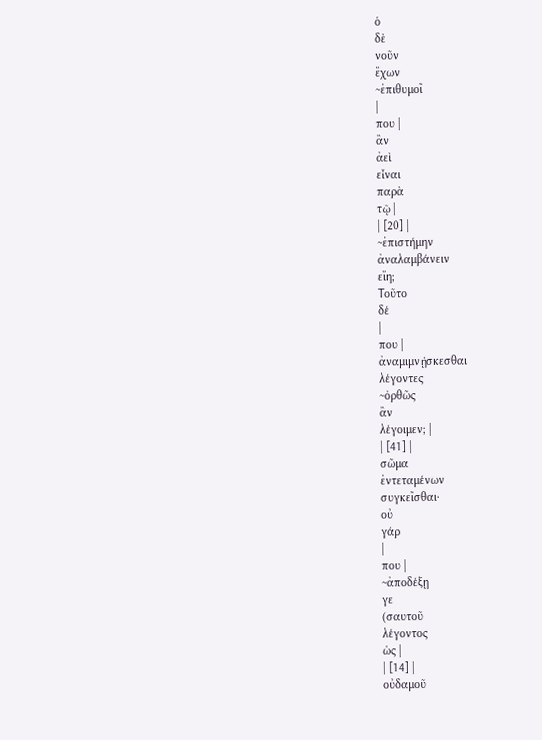ὁ
δὲ
νοῦν
ἔχων
~ἐπιθυμοῖ
|
που |
ἂν
ἀεὶ
εἶναι
παρὰ
τῷ |
| [20] |
~ἐπιστήμην
ἀναλαμβάνειν
εἴη;
Τοῦτο
δέ
|
που |
ἀναμιμνῄσκεσθαι
λέγοντες
~ὀρθῶς
ἂν
λέγοιμεν; |
| [41] |
σῶμα
ἐντεταμένων
συγκεῖσθαι·
οὐ
γάρ
|
που |
~ἀποδέξῃ
γε
(σαυτοῦ
λέγοντος
ὡς |
| [14] |
οὐδαμοῦ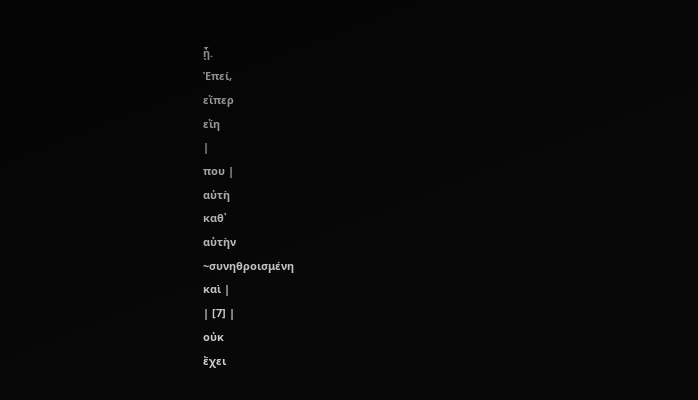ᾖ.
Ἐπεί,
εἴπερ
εἴη
|
που |
αὐτὴ
καθ᾽
αὑτὴν
~συνηθροισμένη
καὶ |
| [7] |
οὐκ
ἔχει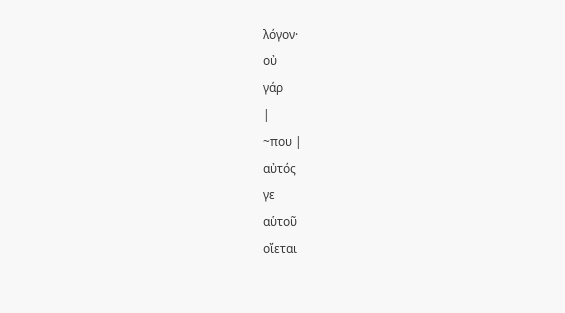λόγον·
οὐ
γάρ
|
~που |
αὐτός
γε
αὑτοῦ
οἴεται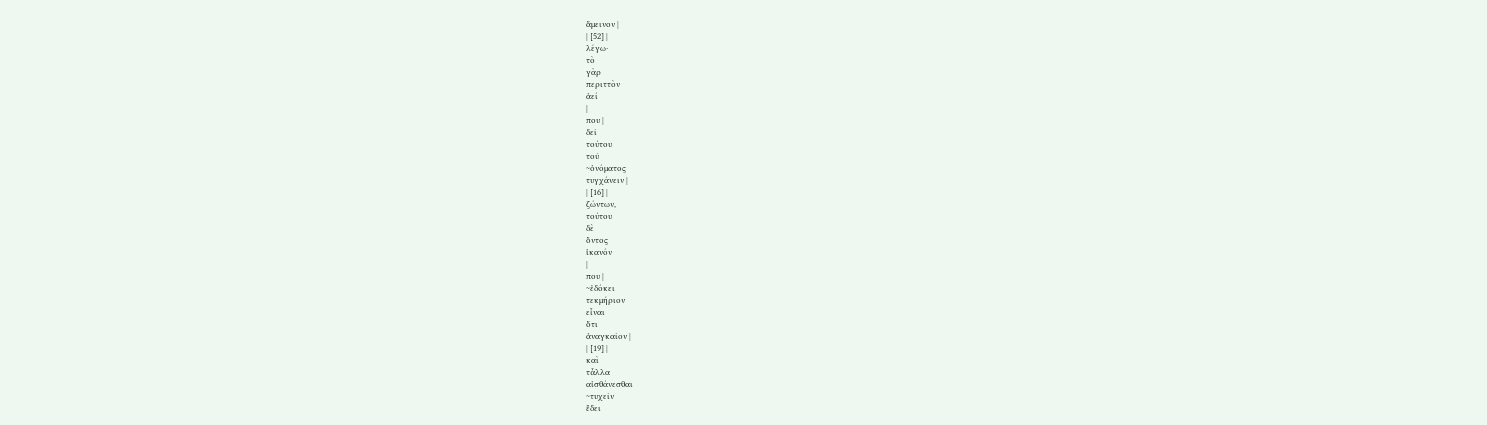ἄμεινον |
| [52] |
λέγω·
τὸ
γὰρ
περιττὸν
ἀεί
|
που |
δεῖ
τούτου
τοῦ
~ὀνόματος
τυγχάνειν |
| [16] |
ζώντων,
τούτου
δὲ
ὄντος
ἱκανόν
|
που |
~ἐδόκει
τεκμήριον
εἶναι
ὅτι
ἀναγκαῖον |
| [19] |
καὶ
τἆλλα
αἰσθάνεσθαι
~τυχεῖν
ἔδει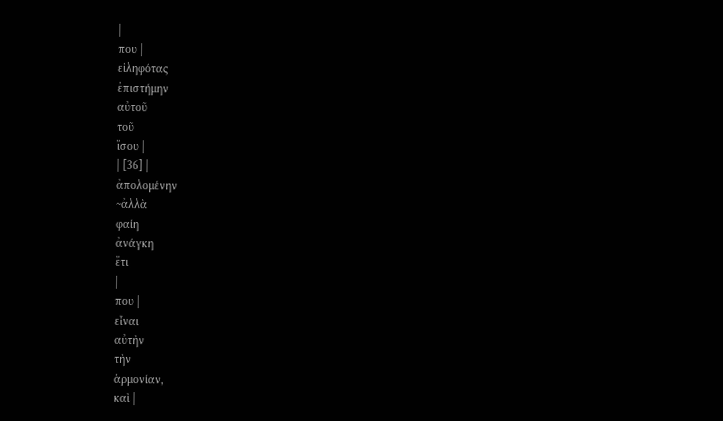|
που |
εἰληφότας
ἐπιστήμην
αὐτοῦ
τοῦ
ἴσου |
| [36] |
ἀπολομένην
~ἀλλὰ
φαίη
ἀνάγκη
ἔτι
|
που |
εἶναι
αὐτὴν
τὴν
ἁρμονίαν,
καὶ |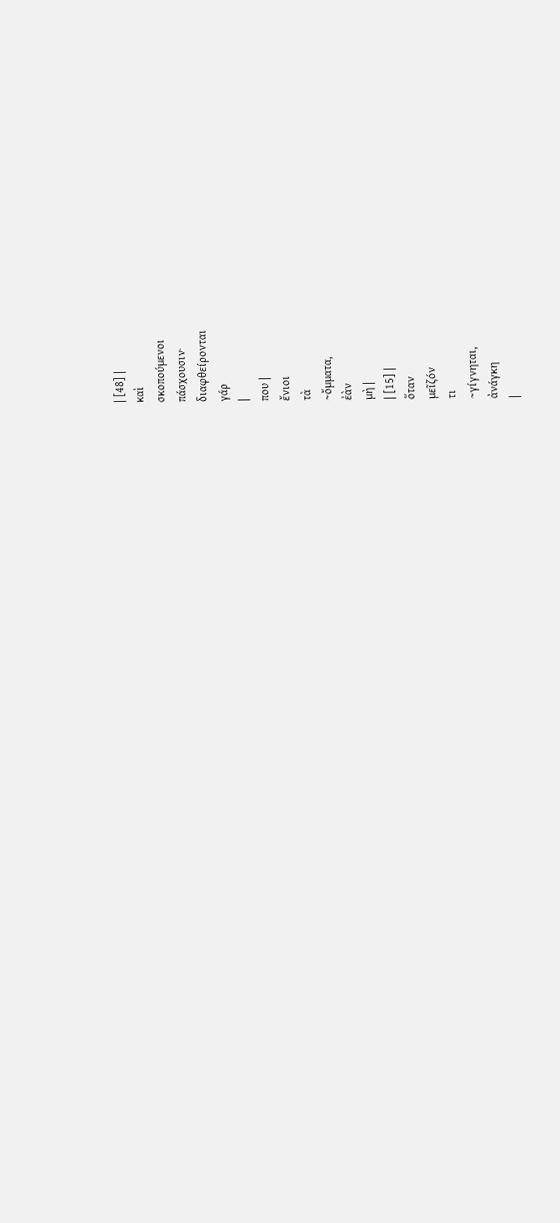| [48] |
καὶ
σκοπούμενοι
πάσχουσιν·
διαφθείρονται
γάρ
|
που |
ἔνιοι
τὰ
~ὄμματα,
ἐὰν
μὴ |
| [15] |
ὅταν
μεῖζόν
τι
~γίγνηται,
ἀνάγκη
|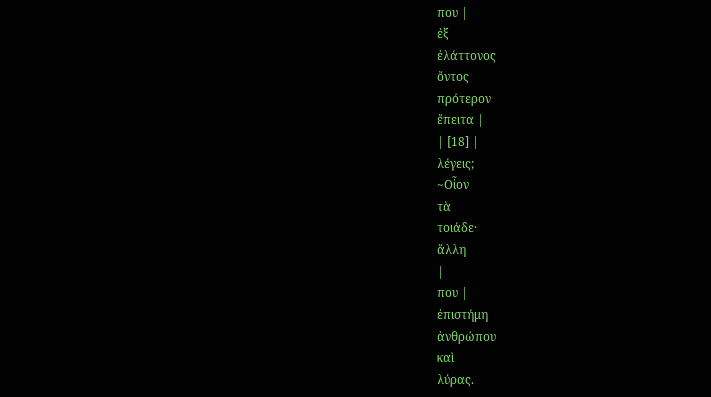που |
ἐξ
ἐλάττονος
ὄντος
πρότερον
ἔπειτα |
| [18] |
λέγεις;
~Οἷον
τὰ
τοιάδε·
ἄλλη
|
που |
ἐπιστήμη
ἀνθρώπου
καὶ
λύρας.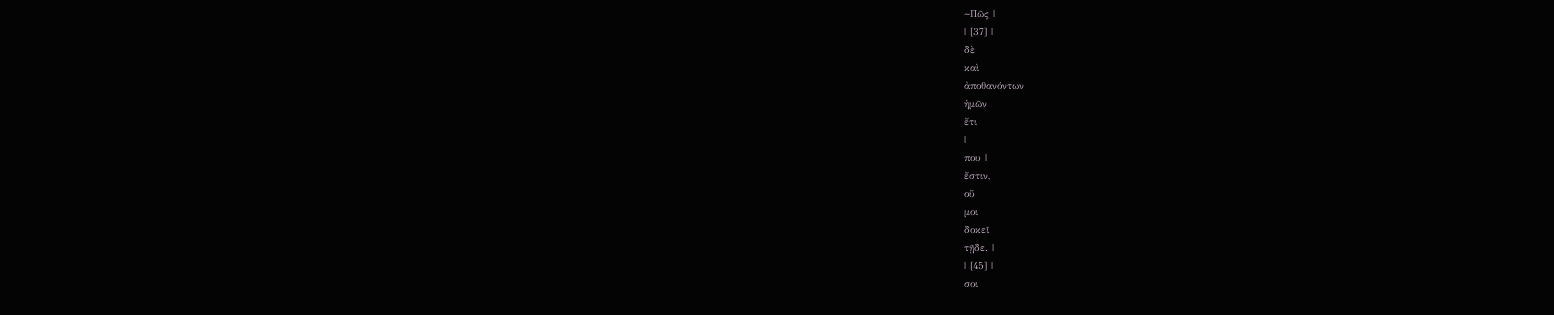~Πῶς |
| [37] |
δὲ
καὶ
ἀποθανόντων
ἡμῶν
ἔτι
|
που |
ἔστιν,
οὔ
μοι
δοκεῖ
τῇδε. |
| [45] |
σοι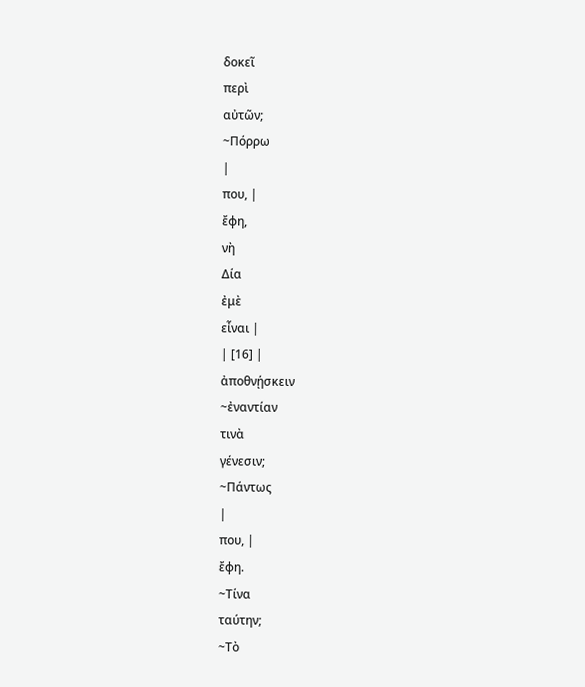δοκεῖ
περὶ
αὐτῶν;
~Πόρρω
|
που, |
ἔφη,
νὴ
Δία
ἐμὲ
εἶναι |
| [16] |
ἀποθνῄσκειν
~ἐναντίαν
τινὰ
γένεσιν;
~Πάντως
|
που, |
ἔφη.
~Τίνα
ταύτην;
~Τὸ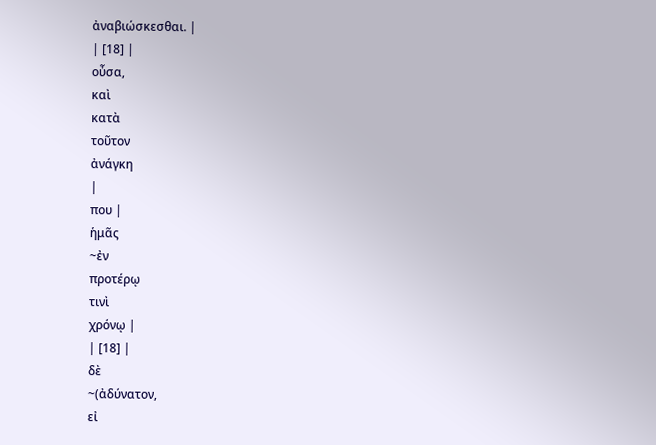ἀναβιώσκεσθαι. |
| [18] |
οὖσα,
καὶ
κατὰ
τοῦτον
ἀνάγκη
|
που |
ἡμᾶς
~ἐν
προτέρῳ
τινὶ
χρόνῳ |
| [18] |
δὲ
~(ἀδύνατον,
εἰ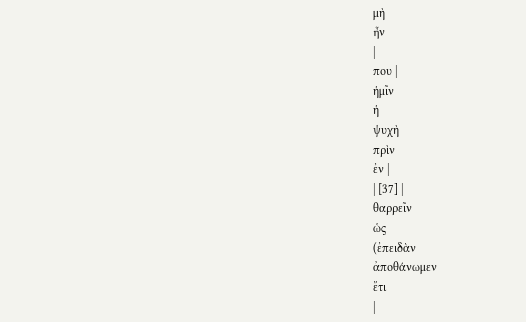μὴ
ἦν
|
που |
ἡμῖν
ἡ
ψυχὴ
πρὶν
ἐν |
| [37] |
θαρρεῖν
ὡς
(ἐπειδὰν
ἀποθάνωμεν
ἔτι
|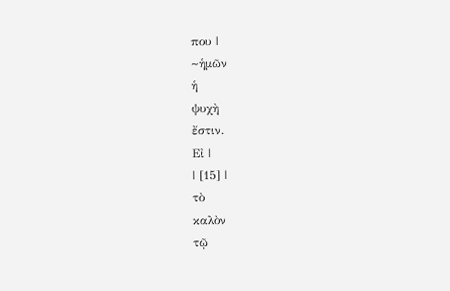που |
~ἡμῶν
ἡ
ψυχὴ
ἔστιν.
Εἰ |
| [15] |
τὸ
καλὸν
τῷ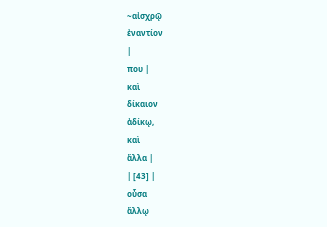~αἰσχρῷ
ἐναντίον
|
που |
καὶ
δίκαιον
ἀδίκῳ,
καὶ
ἄλλα |
| [43] |
οὖσα
ἄλλῳ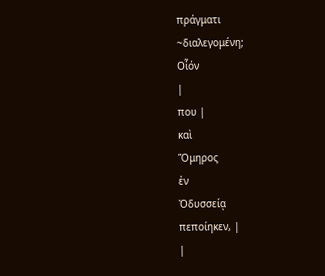πράγματι
~διαλεγομένη;
Οἷόν
|
που |
καὶ
Ὅμηρος
ἐν
Ὀδυσσείᾳ
πεποίηκεν, |
|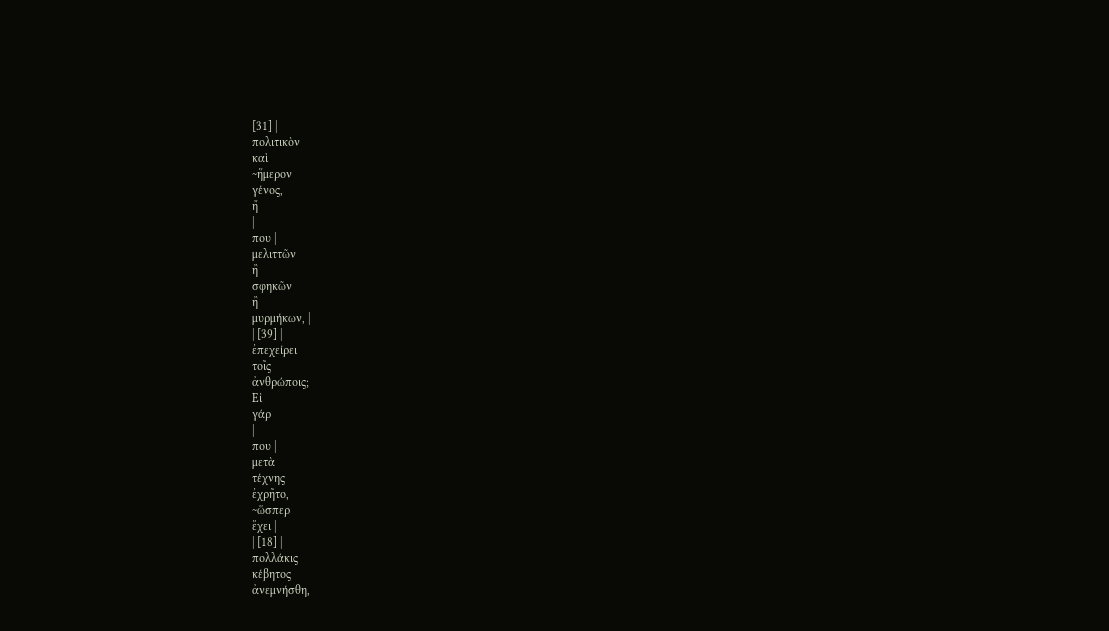[31] |
πολιτικὸν
καὶ
~ἥμερον
γένος,
ἤ
|
που |
μελιττῶν
ἢ
σφηκῶν
ἢ
μυρμήκων, |
| [39] |
ἐπεχείρει
τοῖς
ἀνθρώποις;
Εἰ
γάρ
|
που |
μετὰ
τέχνης
ἐχρῆτο,
~ὥσπερ
ἔχει |
| [18] |
πολλάκις
κέβητος
ἀνεμνήσθη,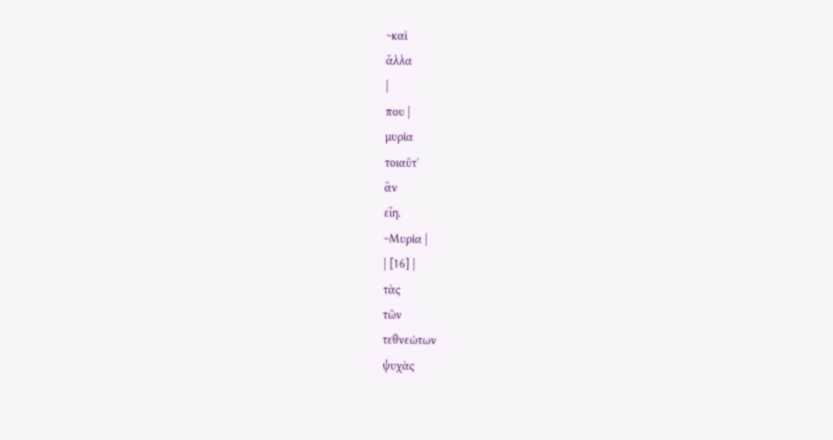~καὶ
ἄλλα
|
που |
μυρία
τοιαῦτ᾽
ἂν
εἴη.
~Μυρία |
| [16] |
τὰς
τῶν
τεθνεώτων
ψυχὰς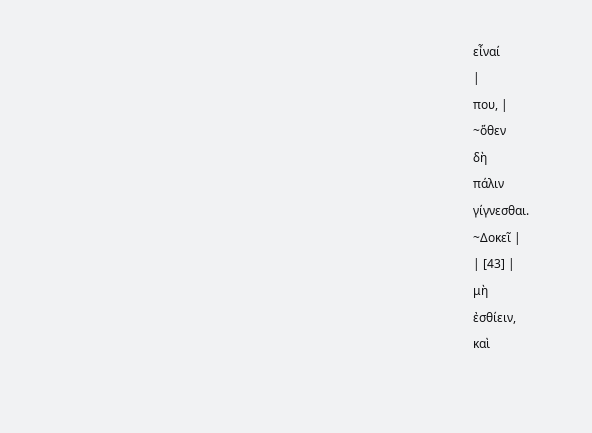εἶναί
|
που, |
~ὅθεν
δὴ
πάλιν
γίγνεσθαι.
~Δοκεῖ |
| [43] |
μὴ
ἐσθίειν,
καὶ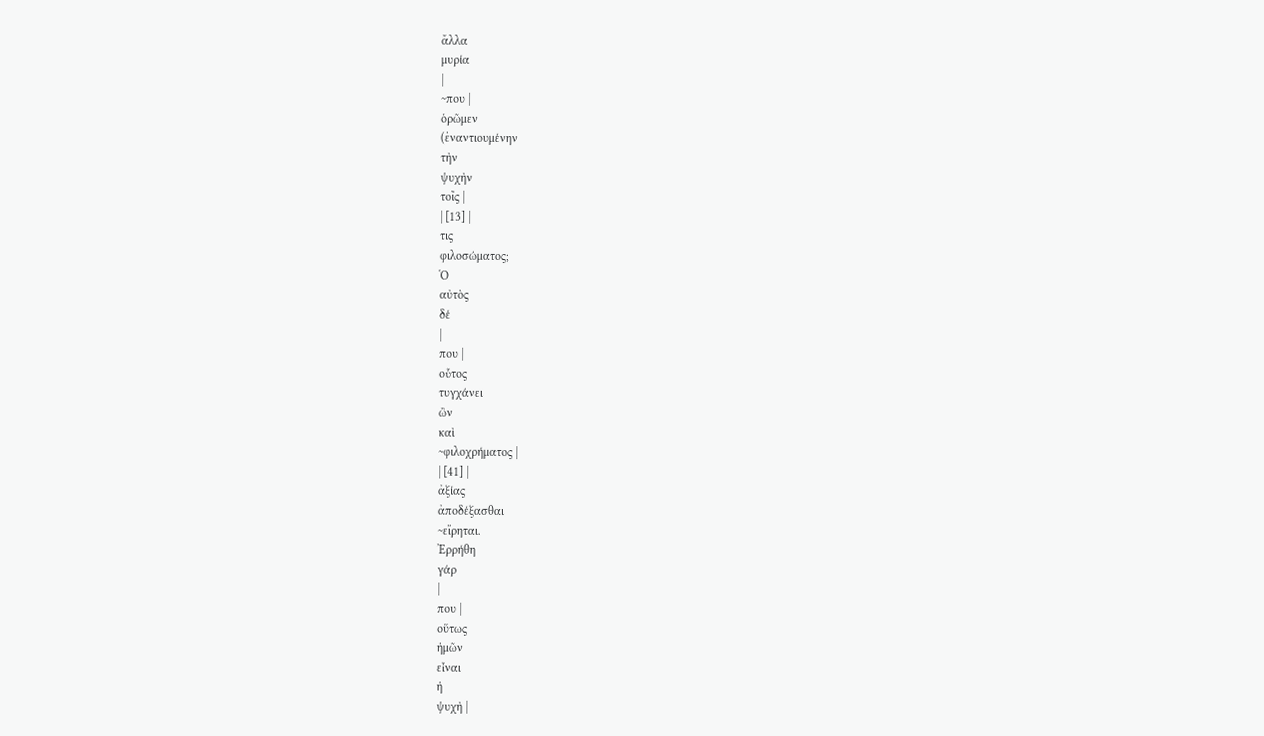ἄλλα
μυρία
|
~που |
ὁρῶμεν
(ἐναντιουμένην
τὴν
ψυχὴν
τοῖς |
| [13] |
τις
φιλοσώματος;
Ὁ
αὐτὸς
δέ
|
που |
οὗτος
τυγχάνει
ὢν
καὶ
~φιλοχρήματος |
| [41] |
ἀξίας
ἀποδέξασθαι
~εἴρηται.
Ἐρρήθη
γάρ
|
που |
οὕτως
ἡμῶν
εἶναι
ἡ
ψυχὴ |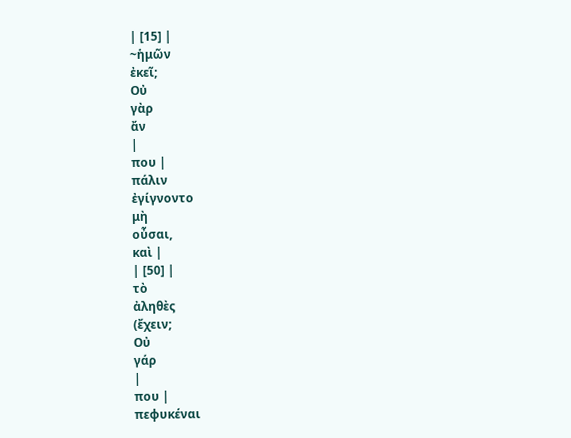| [15] |
~ἡμῶν
ἐκεῖ;
Οὐ
γὰρ
ἄν
|
που |
πάλιν
ἐγίγνοντο
μὴ
οὖσαι,
καὶ |
| [50] |
τὸ
ἀληθὲς
(ἔχειν;
Οὐ
γάρ
|
που |
πεφυκέναι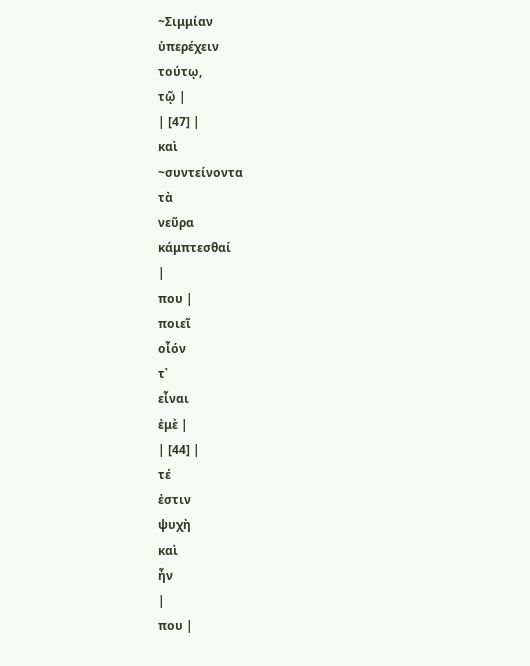~Σιμμίαν
ὑπερέχειν
τούτῳ,
τῷ |
| [47] |
καὶ
~συντείνοντα
τὰ
νεῦρα
κάμπτεσθαί
|
που |
ποιεῖ
οἷόν
τ᾽
εἶναι
ἐμὲ |
| [44] |
τέ
ἐστιν
ψυχὴ
καὶ
ἦν
|
που |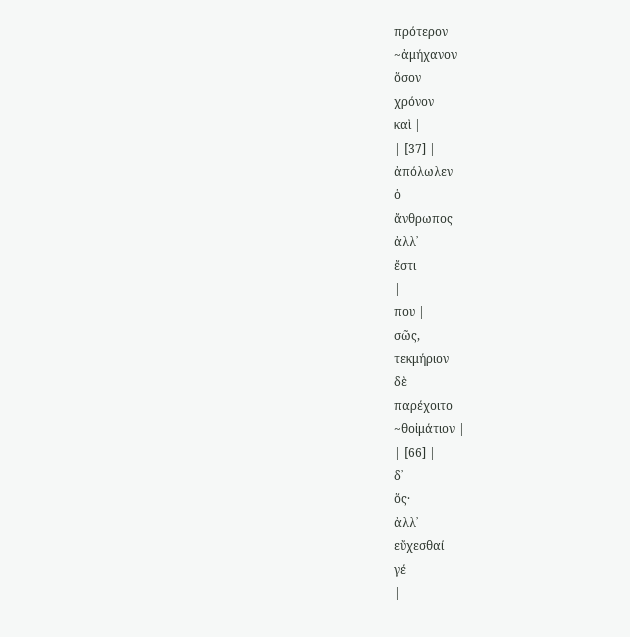πρότερον
~ἀμήχανον
ὅσον
χρόνον
καὶ |
| [37] |
ἀπόλωλεν
ὁ
ἄνθρωπος
ἀλλ᾽
ἔστι
|
που |
σῶς,
τεκμήριον
δὲ
παρέχοιτο
~θοἰμάτιον |
| [66] |
δ᾽
ὅς·
ἀλλ᾽
εὔχεσθαί
γέ
|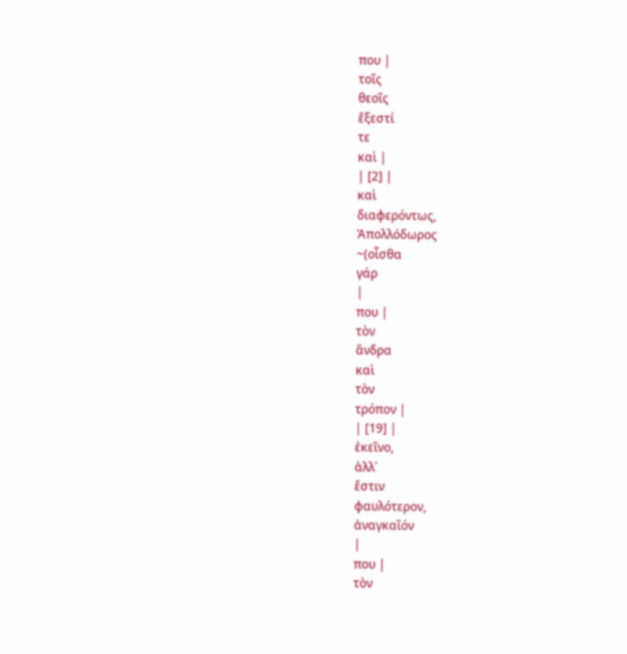που |
τοῖς
θεοῖς
ἔξεστί
τε
καὶ |
| [2] |
καὶ
διαφερόντως,
Ἀπολλόδωρος
~(οἶσθα
γάρ
|
που |
τὸν
ἄνδρα
καὶ
τὸν
τρόπον |
| [19] |
ἐκεῖνο,
ἀλλ᾽
ἔστιν
φαυλότερον,
ἀναγκαῖόν
|
που |
τὸν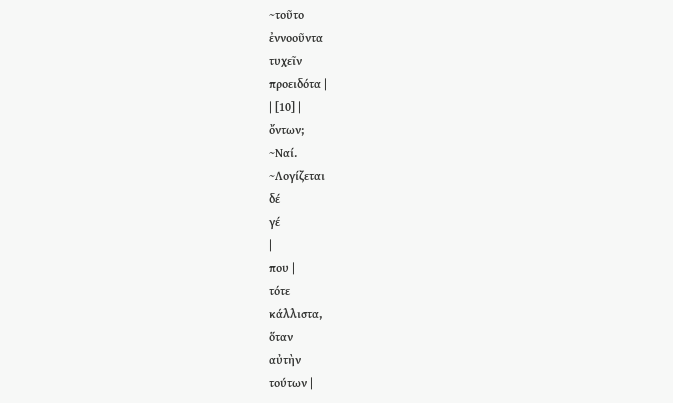~τοῦτο
ἐννοοῦντα
τυχεῖν
προειδότα |
| [10] |
ὄντων;
~Ναί.
~Λογίζεται
δέ
γέ
|
που |
τότε
κάλλιστα,
ὅταν
αὐτὴν
τούτων |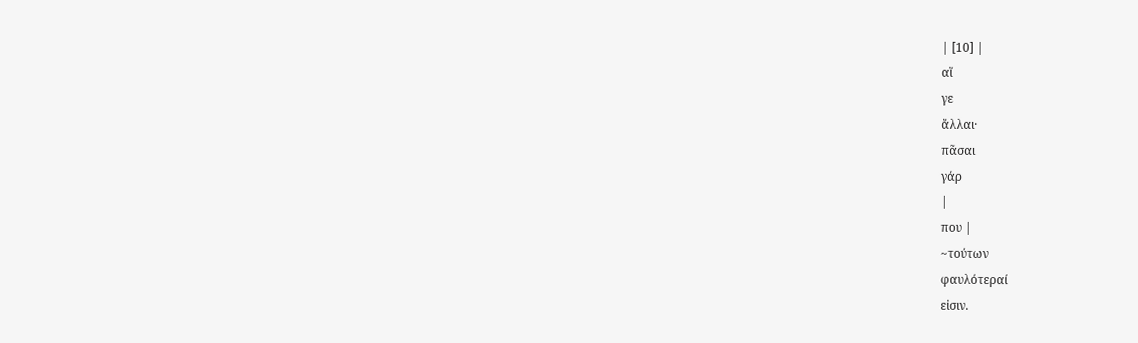| [10] |
αἵ
γε
ἄλλαι·
πᾶσαι
γάρ
|
που |
~τούτων
φαυλότεραί
εἰσιν.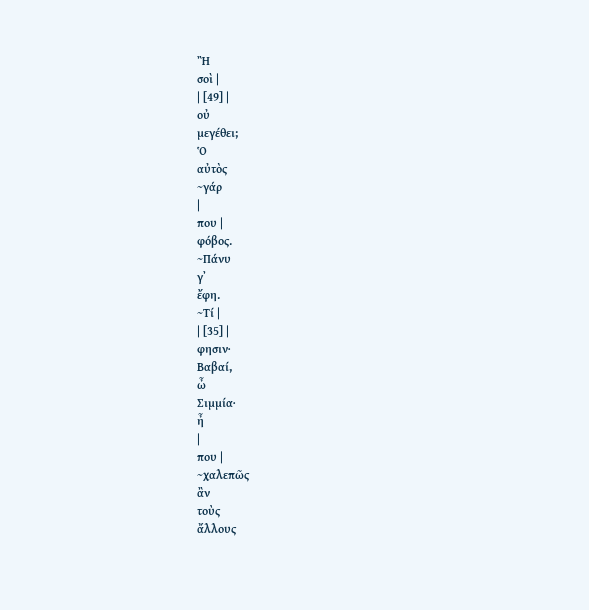Ἢ
σοὶ |
| [49] |
οὐ
μεγέθει;
Ὁ
αὐτὸς
~γάρ
|
που |
φόβος.
~Πάνυ
γ᾽
ἔφη.
~Τί |
| [35] |
φησιν·
Βαβαί,
ὦ
Σιμμία·
ἦ
|
που |
~χαλεπῶς
ἂν
τοὺς
ἄλλους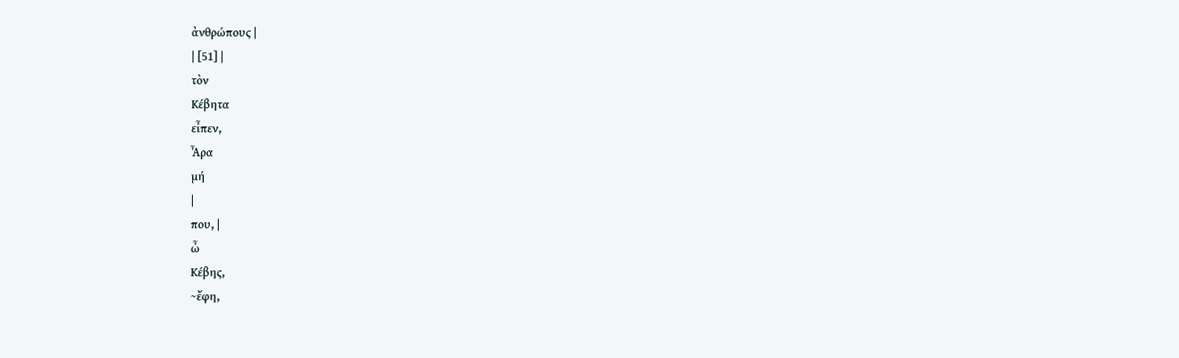ἀνθρώπους |
| [51] |
τὸν
Κέβητα
εἶπεν,
Ἆρα
μή
|
που, |
ὦ
Κέβης,
~ἔφη,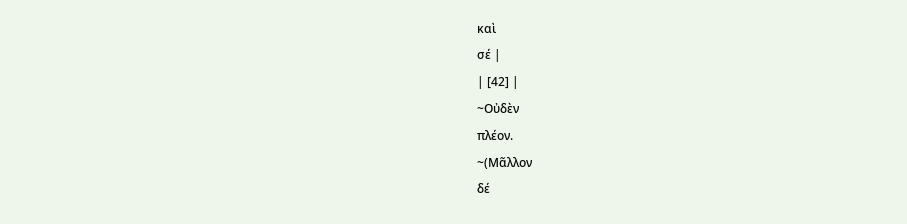καὶ
σέ |
| [42] |
~Οὐδὲν
πλέον.
~(Μᾶλλον
δέ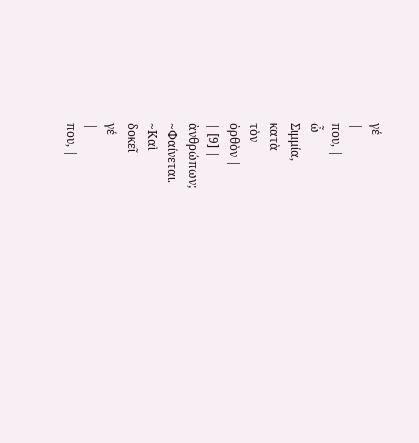γέ
|
που, |
ὦ
Σιμμία,
κατὰ
τὸν
ὀρθὸν |
| [9] |
ἀνθρώπων;
~Φαίνεται.
~Καὶ
δοκεῖ
γέ
|
που, |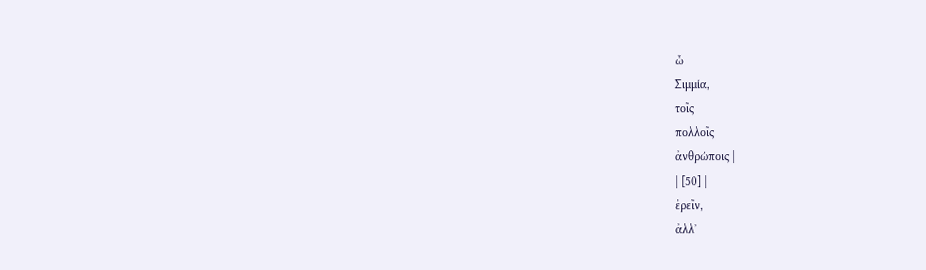ὦ
Σιμμία,
τοῖς
πολλοῖς
ἀνθρώποις |
| [50] |
ἐρεῖν,
ἀλλ᾽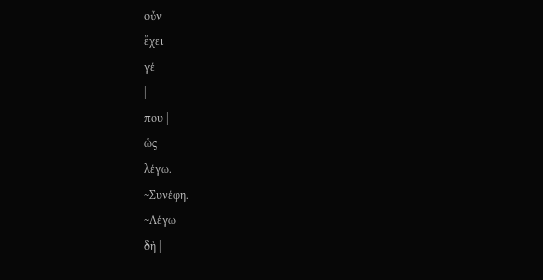οὖν
ἔχει
γέ
|
που |
ὡς
λέγω.
~Συνέφη.
~Λέγω
δὴ |